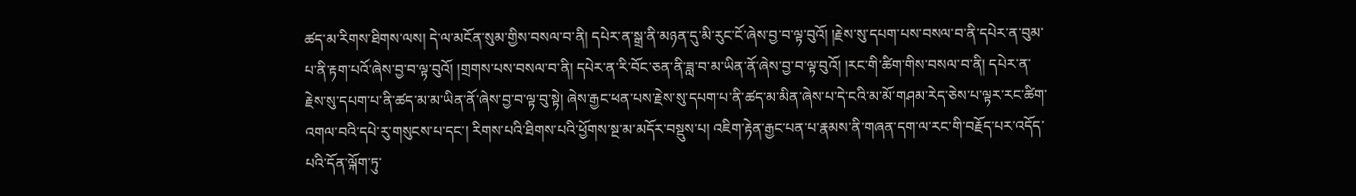ཚད་མ་རིགས་ཐིགས་ལས། དེ་ལ་མངོན་སུམ་གྱིས་བསལ་བ་ནི། དཔེར་ན་སྒྲ་ནི་མཉན་དུ་མི་རུང་ངོ་ཞེས་བྱ་བ་ལྟ་བུའོ། །རྗེས་སུ་དཔག་པས་བསལ་བ་ནི་དཔེར་ན་བུམ་པ་ནི་རྟག་པའོ་ཞེས་བྱ་བ་ལྟ་བུའོ། །གྲགས་པས་བསལ་བ་ནི། དཔེར་ན་རི་བོང་ཅན་ནི་ཟླ་བ་མ་ཡིན་ནོ་ཞེས་བྱ་བ་ལྟ་བུའོ། །རང་གི་ཚིག་གིས་བསལ་བ་ནི། དཔེར་ན་རྗེས་སུ་དཔག་པ་ནི་ཚད་མ་མ་ཡིན་ནོ་ཞེས་བྱ་བ་ལྟ་བུ་སྟེ། ཞེས་རྒྱང་ཕན་པས་རྗེས་སུ་དཔག་པ་ནི་ཚད་མ་མིན་ཞེས་པ་དེ་ངའི་མ་མོ་གཤམ་རེད་ཅེས་པ་ལྟར་རང་ཚིག་འགལ་བའི་དཔེ་རུ་གསུངས་པ་དང་། རིགས་པའི་ཐིགས་པའི་ཕྱོགས་སྔ་མ་མདོར་བསྡུས་པ། འཇིག་རྟེན་རྒྱང་པན་པ་རྣམས་ནི་གཞན་དག་ལ་རང་གི་བརྗོད་པར་འདོད་པའི་དོན་ལྐོག་ཏུ་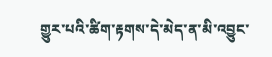གྱུར་པའི་ཚིག་རྟགས་དེ་མེད་ན་མི་འབྱུང་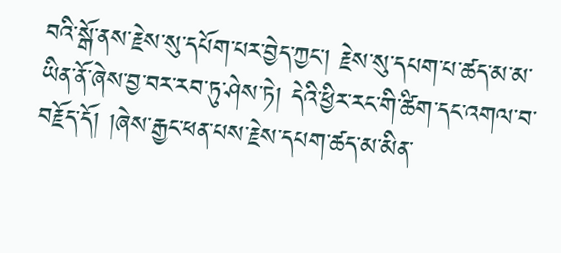བའི་སྒོ་ནས་རྗེས་སུ་དཔོག་པར་བྱེད་ཀྱང་། རྗེས་སུ་དཔག་པ་ཚད་མ་མ་ཡིན་ནོ་ཞེས་བྱ་བར་རབ་ཏུ་ཤེས་ཏེ། དེའི་ཕྱིར་རང་གི་ཚིག་དང་འགལ་བ་བརྗོད་དོ། །ཞེས་རྒྱང་ཕན་པས་རྗེས་དཔག་ཚད་མ་མིན་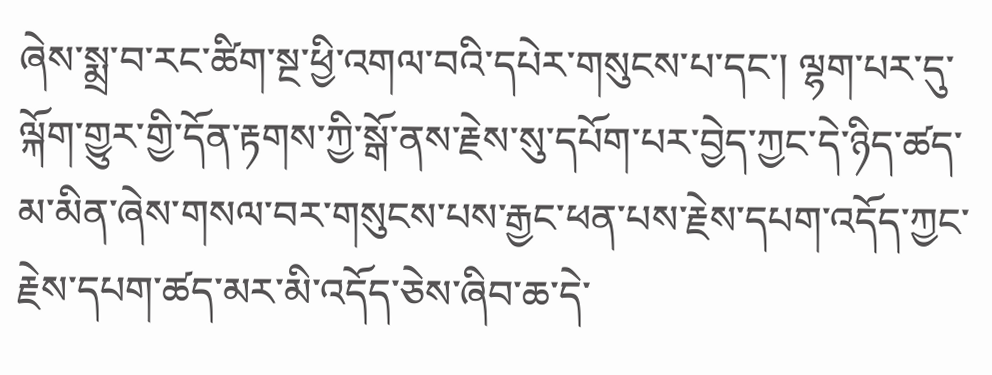ཞེས་སྨྲ་བ་རང་ཚིག་སྔ་ཕྱི་འགལ་བའི་དཔེར་གསུངས་པ་དང་། ལྷག་པར་དུ་ལྐོག་གྱུར་གྱི་དོན་རྟགས་ཀྱི་སྒོ་ནས་རྗེས་སུ་དཔོག་པར་བྱེད་ཀྱང་དེ་ཉིད་ཚད་མ་མིན་ཞེས་གསལ་བར་གསུངས་པས་རྒྱང་ཕན་པས་རྗེས་དཔག་འདོད་ཀྱང་རྗེས་དཔག་ཚད་མར་མི་འདོད་ཅེས་ཞིབ་ཆ་དེ་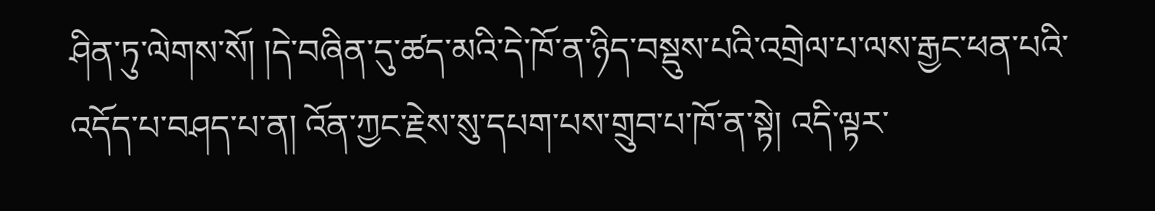ཤིན་ཏུ་ལེགས་སོ། །དེ་བཞིན་དུ་ཚད་མའི་དེ་ཁོ་ན་ཉིད་བསྡུས་པའི་འགྲེལ་པ་ལས་རྒྱང་ཕན་པའི་འདོད་པ་བཤད་པ་ན། འོན་ཀྱང་རྗེས་སུ་དཔག་པས་གྲུབ་པ་ཁོ་ན་སྟེ། འདི་ལྟར་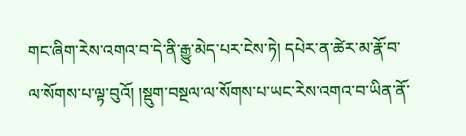གང་ཞིག་རེས་འགའ་བ་དེ་ནི་རྒྱུ་མེད་པར་ངེས་ཏེ། དཔེར་ན་ཚེར་མ་རྣོ་བ་ལ་སོགས་པ་ལྟ་བུའོ། །སྡུག་བསྔལ་ལ་སོགས་པ་ཡང་རེས་འགའ་བ་ཡིན་ནོ་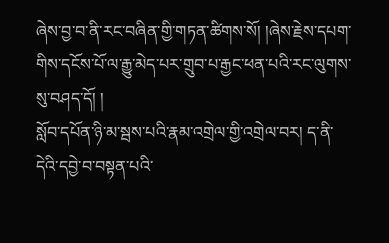ཞེས་བྱ་བ་ནི་རང་བཞིན་གྱི་གཏན་ཚིགས་སོ། །ཞེས་རྗེས་དཔག་གིས་དངོས་པོ་ལ་རྒྱུ་མེད་པར་གྲུབ་པ་རྒྱང་ཕན་པའི་རང་ལུགས་སུ་བཤད་དོ། །
སློབ་དཔོན་ཉི་མ་སྦས་པའི་རྣམ་འགྲེལ་གྱི་འགྲེལ་བར། ད་ནི་དེའི་དབྱེ་བ་བསྟན་པའི་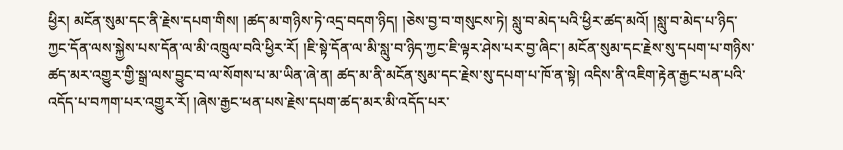ཕྱིར། མངོན་སུམ་དང་ནི་རྗེས་དཔག་གིས། །ཚད་མ་གཉིས་ཏེ་འདྲ་བདག་ཉིད། །ཅེས་བྱ་བ་གསུངས་ཏེ། སླུ་བ་མེད་པའི་ཕྱིར་ཚད་མའོ། །སླུ་བ་མེད་པ་ཉིད་ཀྱང་དོན་ལས་སྐྱེས་པས་དོན་ལ་མི་འཁྲུལ་བའི་ཕྱིར་རོ། །ཇི་སྟེ་དོན་ལ་མི་སླུ་བ་ཉིད་ཀྱང་ཇི་ལྟར་ཤེས་པར་བྱ་ཞིང་། མངོན་སུམ་དང་རྗེས་སུ་དཔག་པ་གཉིས་ཚད་མར་འགྱུར་གྱི་སྒྲ་ལས་བྱུང་བ་ལ་སོགས་པ་མ་ཡིན་ཞེ་ན། ཚད་མ་ནི་མངོན་སུམ་དང་རྗེས་སུ་དཔག་པ་ཁོ་ན་སྟེ། འདིས་ནི་འཇིག་རྟེན་རྒྱང་པན་པའི་འདོད་པ་བཀག་པར་འགྱུར་རོ། །ཞེས་རྒྱང་ཕན་པས་རྗེས་དཔག་ཚད་མར་མི་འདོད་པར་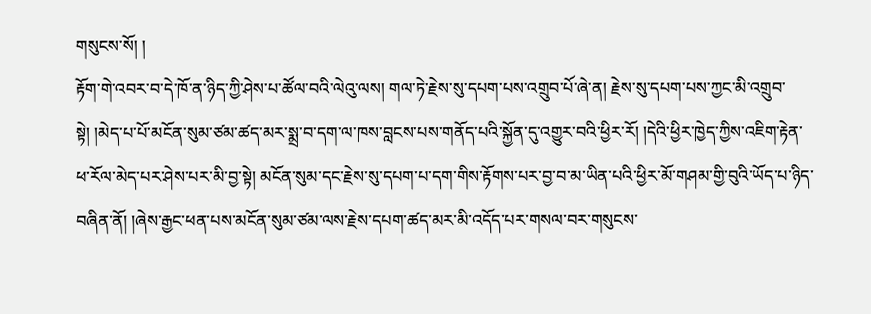གསུངས་སོ། །
རྟོག་གེ་འབར་བ་དེ་ཁོ་ན་ཉིད་ཀྱི་ཤེས་པ་ཚོལ་བའི་ལེའུ་ལས། གལ་ཏེ་རྗེས་སུ་དཔག་པས་འགྲུབ་པོ་ཞེ་ན། རྗེས་སུ་དཔག་པས་ཀྱང་མི་འགྲུབ་སྟེ། །མེད་པ་པོ་མངོན་སུམ་ཙམ་ཚད་མར་སྨྲ་བ་དག་ལ་ཁས་བླངས་པས་གནོད་པའི་སྐྱོན་དུ་འགྱུར་བའི་ཕྱིར་རོ། །དེའི་ཕྱིར་ཁྱེད་ཀྱིས་འཇིག་རྟེན་ཕ་རོལ་མེད་པར་ཤེས་པར་མི་བྱ་སྟེ། མངོན་སུམ་དང་རྗེས་སུ་དཔག་པ་དག་གིས་རྟོགས་པར་བྱ་བ་མ་ཡིན་པའི་ཕྱིར་མོ་གཤམ་གྱི་བུའི་ཡོད་པ་ཉིད་བཞིན་ནོ། །ཞེས་རྒྱང་ཕན་པས་མངོན་སུམ་ཙམ་ལས་རྗེས་དཔག་ཚད་མར་མི་འདོད་པར་གསལ་བར་གསུངས་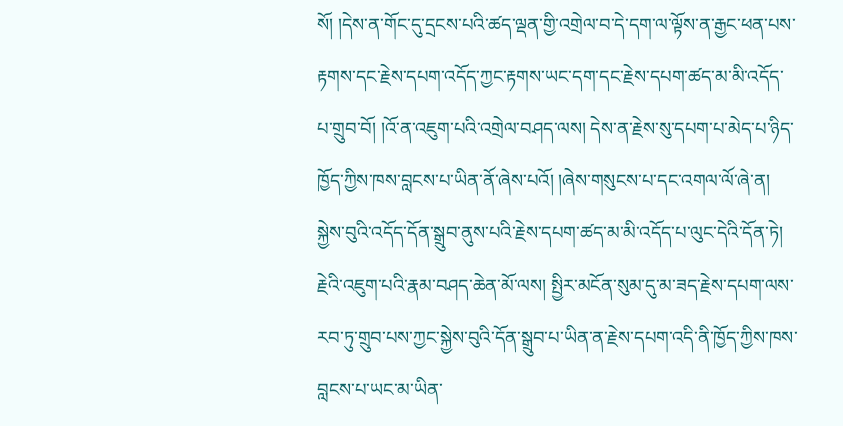སོ། །དེས་ན་གོང་དུ་དྲངས་པའི་ཚད་ལྡན་གྱི་འགྲེལ་བ་དེ་དག་ལ་ལྟོས་ན་རྒྱང་ཕན་པས་རྟགས་དང་རྗེས་དཔག་འདོད་ཀྱང་རྟགས་ཡང་དག་དང་རྗེས་དཔག་ཚད་མ་མི་འདོད་པ་གྲུབ་བོ། །འོ་ན་འཇུག་པའི་འགྲེལ་བཤད་ལས། དེས་ན་རྗེས་སུ་དཔག་པ་མེད་པ་ཉིད་ཁྱོད་ཀྱིས་ཁས་བླངས་པ་ཡིན་ནོ་ཞེས་པའོ། །ཞེས་གསུངས་པ་དང་འགལ་ལོ་ཞེ་ན། སྐྱེས་བུའི་འདོད་དོན་སྒྲུབ་ནུས་པའི་རྗེས་དཔག་ཚད་མ་མི་འདོད་པ་ལུང་དེའི་དོན་ཏེ། རྗེའི་འཇུག་པའི་རྣམ་བཤད་ཆེན་མོ་ལས། སྤྱིར་མངོན་སུམ་དུ་མ་ཟད་རྗེས་དཔག་ལས་རབ་ཏུ་གྲུབ་པས་ཀྱང་སྐྱེས་བུའི་དོན་སྒྲུབ་པ་ཡིན་ན་རྗེས་དཔག་འདི་ནི་ཁྱོད་ཀྱིས་ཁས་བླངས་པ་ཡང་མ་ཡིན་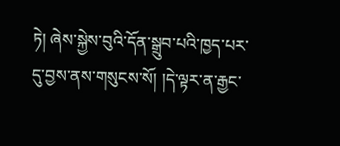ཏེ། ཞེས་སྐྱེས་བུའི་དོན་སྒྲུབ་པའི་ཁྱད་པར་དུ་བྱས་ནས་གསུངས་སོ། །དེ་ལྟར་ན་རྒྱང་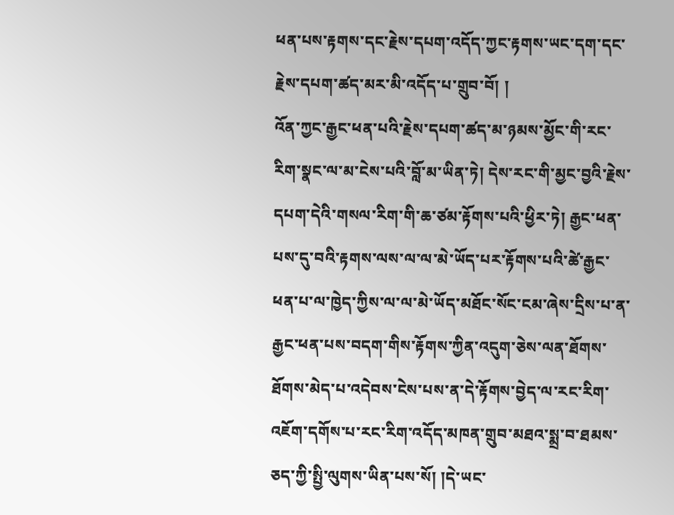ཕན་པས་རྟགས་དང་རྗེས་དཔག་འདོད་ཀྱང་རྟགས་ཡང་དག་དང་རྗེས་དཔག་ཚད་མར་མི་འདོད་པ་གྲུབ་བོ། །
འོན་ཀྱང་རྒྱང་ཕན་པའི་རྗེས་དཔག་ཚད་མ་ཉམས་མྱོང་གི་རང་རིག་སྣང་ལ་མ་ངེས་པའི་བློ་མ་ཡིན་ཏེ། དེས་རང་གི་མྱང་བྱའི་རྗེས་དཔག་དེའི་གསལ་རིག་གི་ཆ་ཙམ་རྟོགས་པའི་ཕྱིར་ཏེ། རྒྱང་ཕན་པས་དུ་བའི་རྟགས་ལས་ལ་ལ་མེ་ཡོད་པར་རྟོགས་པའི་ཚེ་རྒྱང་ཕན་པ་ལ་ཁྱེད་ཀྱིས་ལ་ལ་མེ་ཡོད་མཐོང་སོང་ངམ་ཞེས་དྲིས་པ་ན་རྒྱང་ཕན་པས་བདག་གིས་རྟོགས་ཀྱིན་འདུག་ཅེས་ལན་ཐོགས་ཐོགས་མེད་པ་འདེབས་ངེས་པས་ན་དེ་རྟོགས་བྱེད་ལ་རང་རིག་འཇོག་དགོས་པ་རང་རིག་འདོད་མཁན་གྲུབ་མཐའ་སྨྲ་བ་ཐམས་ཅད་ཀྱི་སྤྱི་ལུགས་ཡིན་པས་སོ། །དེ་ཡང་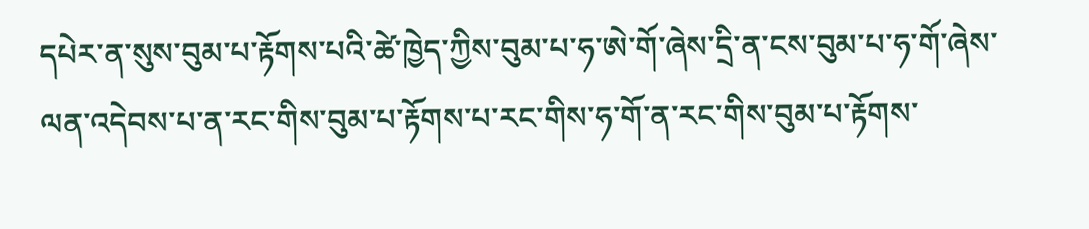དཔེར་ན་སུས་བུམ་པ་རྟོགས་པའི་ཚེ་ཁྱེད་ཀྱིས་བུམ་པ་ཧ་ཨེ་གོ་ཞེས་དྲི་ན་ངས་བུམ་པ་ཧ་གོ་ཞེས་ལན་འདེབས་པ་ན་རང་གིས་བུམ་པ་རྟོགས་པ་རང་གིས་ཧ་གོ་ན་རང་གིས་བུམ་པ་རྟོགས་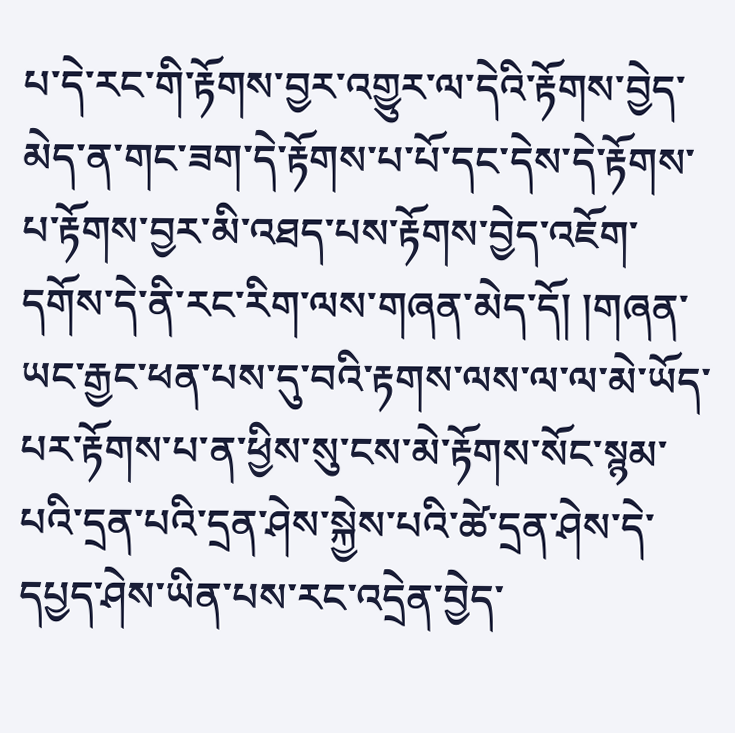པ་དེ་རང་གི་རྟོགས་བྱར་འགྱུར་ལ་དེའི་རྟོགས་བྱེད་མེད་ན་གང་ཟག་དེ་རྟོགས་པ་པོ་དང་དེས་དེ་རྟོགས་པ་རྟོགས་བྱར་མི་འཐད་པས་རྟོགས་བྱེད་འཇོག་དགོས་དེ་ནི་རང་རིག་ལས་གཞན་མེད་དོ། །གཞན་ཡང་རྒྱང་ཕན་པས་དུ་བའི་རྟགས་ལས་ལ་ལ་མེ་ཡོད་པར་རྟོགས་པ་ན་ཕྱིས་སུ་ངས་མེ་རྟོགས་སོང་སྙམ་པའི་དྲན་པའི་དྲན་ཤེས་སྐྱེས་པའི་ཚེ་དྲན་ཤེས་དེ་དཔྱད་ཤེས་ཡིན་པས་རང་འདྲེན་བྱེད་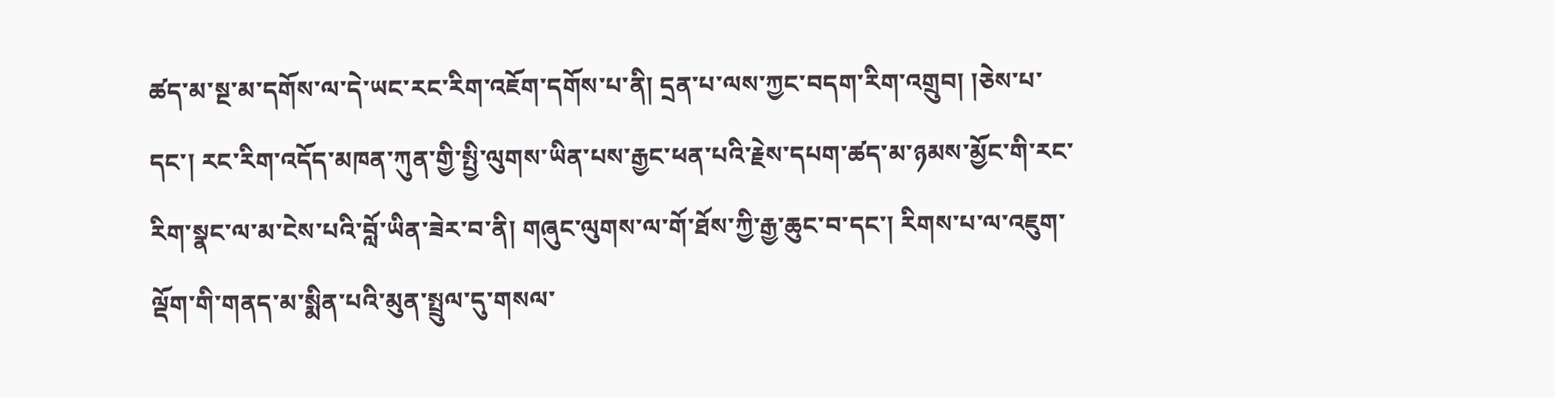ཚད་མ་སྔ་མ་དགོས་ལ་དེ་ཡང་རང་རིག་འཇོག་དགོས་པ་ནི། དྲན་པ་ལས་ཀྱང་བདག་རིག་འགྲུབ། །ཅེས་པ་དང་། རང་རིག་འདོད་མཁན་ཀུན་གྱི་སྤྱི་ལུགས་ཡིན་པས་རྒྱང་ཕན་པའི་རྗེས་དཔག་ཚད་མ་ཉམས་མྱོང་གི་རང་རིག་སྣང་ལ་མ་ངེས་པའི་བློ་ཡིན་ཟེར་བ་ནི། གཞུང་ལུགས་ལ་གོ་ཐོས་ཀྱི་རྒྱ་ཆུང་བ་དང་། རིགས་པ་ལ་འཇུག་ལྡོག་གི་གནད་མ་སྨིན་པའི་མུན་སྤྲུལ་དུ་གསལ་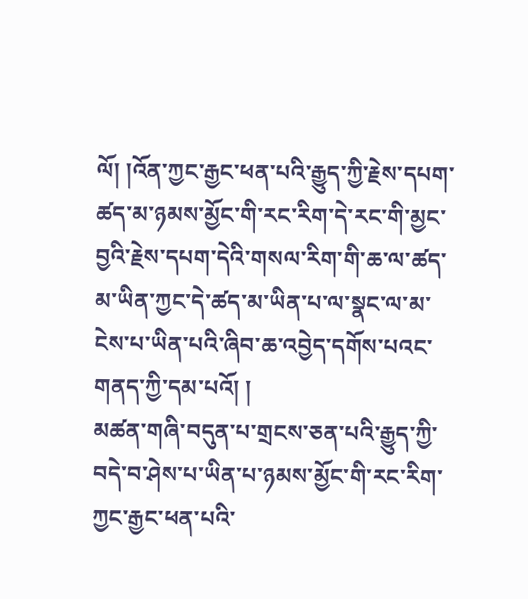ལོ། །འོན་ཀྱང་རྒྱང་ཕན་པའི་རྒྱུད་ཀྱི་རྗེས་དཔག་ཚད་མ་ཉམས་མྱོང་གི་རང་རིག་དེ་རང་གི་མྱང་བྱའི་རྗེས་དཔག་དེའི་གསལ་རིག་གི་ཆ་ལ་ཚད་མ་ཡིན་ཀྱང་དེ་ཚད་མ་ཡིན་པ་ལ་སྣང་ལ་མ་ངེས་པ་ཡིན་པའི་ཞིབ་ཆ་འབྱེད་དགོས་པའང་གནད་ཀྱི་དམ་པའོ། །
མཚན་གཞི་བདུན་པ་གྲངས་ཅན་པའི་རྒྱུད་ཀྱི་བདེ་བ་ཤེས་པ་ཡིན་པ་ཉམས་མྱོང་གི་རང་རིག་ཀྱང་རྒྱང་ཕན་པའི་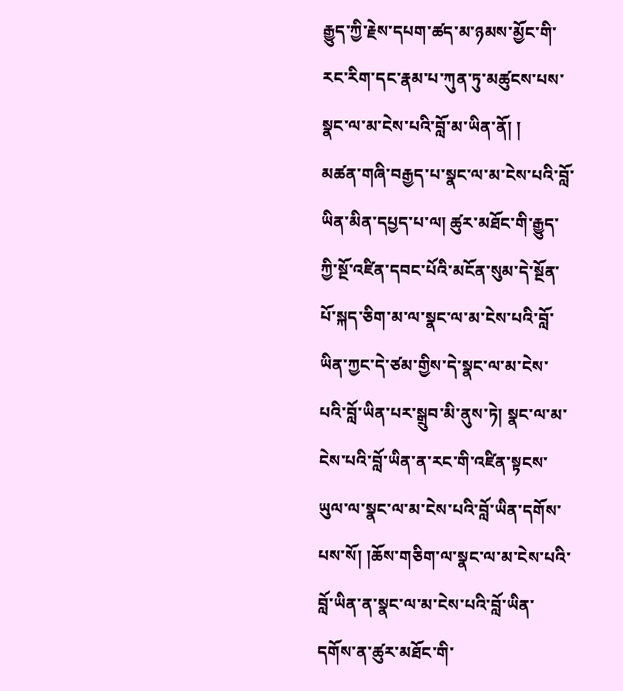རྒྱུད་ཀྱི་རྗེས་དཔག་ཚད་མ་ཉམས་མྱོང་གི་རང་རིག་དང་རྣམ་པ་ཀུན་ཏུ་མཚུངས་པས་སྣང་ལ་མ་ངེས་པའི་བློ་མ་ཡིན་ནོ། །
མཚན་གཞི་བརྒྱད་པ་སྣང་ལ་མ་ངེས་པའི་བློ་ཡིན་མིན་དཔྱད་པ་ལ། ཚུར་མཐོང་གི་རྒྱུད་ཀྱི་སྔོ་འཛིན་དབང་པོའི་མངོན་སུམ་དེ་སྔོན་པོ་སྐད་ཅིག་མ་ལ་སྣང་ལ་མ་ངེས་པའི་བློ་ཡིན་ཀྱང་དེ་ཙམ་གྱིས་དེ་སྣང་ལ་མ་ངེས་པའི་བློ་ཡིན་པར་སྒྲུབ་མི་ནུས་ཏེ། སྣང་ལ་མ་ངེས་པའི་བློ་ཡིན་ན་རང་གི་འཛིན་སྟངས་ཡུལ་ལ་སྣང་ལ་མ་ངེས་པའི་བློ་ཡིན་དགོས་པས་སོ། །ཆོས་གཅིག་ལ་སྣང་ལ་མ་ངེས་པའི་བློ་ཡིན་ན་སྣང་ལ་མ་ངེས་པའི་བློ་ཡིན་དགོས་ན་ཚུར་མཐོང་གི་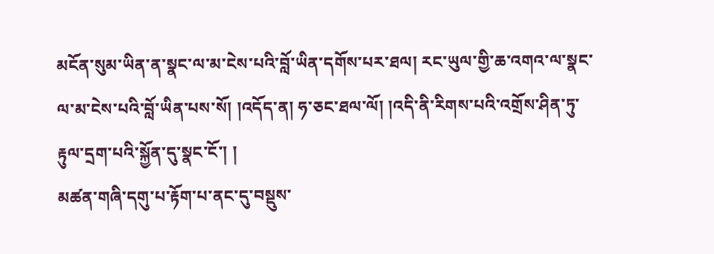མངོན་སུམ་ཡིན་ན་སྣང་ལ་མ་ངེས་པའི་བློ་ཡིན་དགོས་པར་ཐལ། རང་ཡུལ་གྱི་ཆ་འགའ་ལ་སྣང་ལ་མ་ངེས་པའི་བློ་ཡིན་པས་སོ། །འདོད་ན། ཧ་ཅང་ཐལ་ལོ། །འདི་ནི་རིགས་པའི་འགྲོས་ཤིན་ཏུ་རྟུལ་དྲག་པའི་སྐྱོན་དུ་སྣང་ངོ་། །
མཚན་གཞི་དགུ་པ་རྟོག་པ་ནང་དུ་བསྡུས་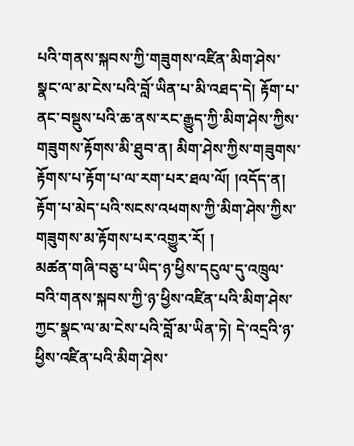པའི་གནས་སྐབས་ཀྱི་གཟུགས་འཛིན་མིག་ཤེས་སྣང་ལ་མ་ངེས་པའི་བློ་ཡིན་པ་མི་འཐད་དེ། རྟོག་པ་ནང་བསྡུས་པའི་ཆ་ནས་རང་རྒྱུད་ཀྱི་མིག་ཤེས་ཀྱིས་གཟུགས་རྟོགས་མི་ཐུབ་ན། མིག་ཤེས་ཀྱིས་གཟུགས་རྟོགས་པ་རྟོག་པ་ལ་རག་པར་ཐལ་ལོ། །འདོད་ན། རྟོག་པ་མེད་པའི་སངས་འཕགས་ཀྱི་མིག་ཤེས་ཀྱིས་གཟུགས་མ་རྟོགས་པར་འགྱུར་རོ། །
མཚན་གཞི་བཅུ་པ་ཡིད་ཉ་ཕྱིས་དངུལ་དུ་འཁྲུལ་བའི་གནས་སྐབས་ཀྱི་ཉ་ཕྱིས་འཛིན་པའི་མིག་ཤེས་ཀྱང་སྣང་ལ་མ་ངེས་པའི་བློ་མ་ཡིན་ཏེ། དེ་འདྲའི་ཉ་ཕྱིས་འཛིན་པའི་མིག་ཤེས་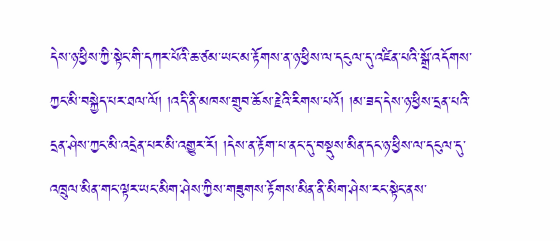དེས་ཉ་ཕྱིས་ཀྱི་སྟེང་གི་དཀར་པོའི་ཆ་ཙམ་ཡང་མ་རྟོགས་ན་ཉ་ཕྱིས་ལ་དངུལ་དུ་འཛིན་པའི་སྒྲོ་འདོགས་ཀྱང་མི་བསྐྱེད་པར་ཐལ་ལོ། །འདི་ནི་མཁས་གྲུབ་ཆོས་རྗེའི་རིགས་པའོ། །མ་ཟད་དེས་ཉ་ཕྱིས་དྲན་པའི་དྲན་ཤེས་ཀྱང་མི་འདྲེན་པར་མི་འགྱུར་རོ། །དེས་ན་རྟོག་པ་ནང་དུ་བསྡུས་མིན་དང་ཉ་ཕྱིས་ལ་དངུལ་དུ་འཁྲུལ་མིན་གང་ལྟར་ཡང་མིག་ཤེས་ཀྱིས་གཟུགས་རྟོགས་མིན་ནི་མིག་ཤེས་རང་སྟེང་ནས་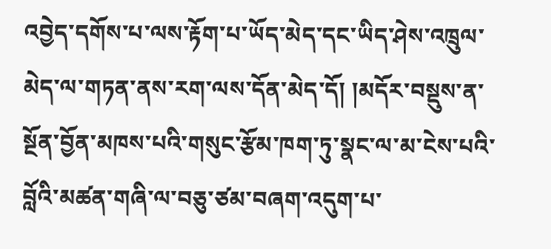འབྱེད་དགོས་པ་ལས་རྟོག་པ་ཡོད་མེད་དང་ཡིད་ཤེས་འཁྲུལ་མེད་ལ་གཏན་ནས་རག་ལས་དོན་མེད་དོ། །མདོར་བསྡུས་ན་སྔོན་བྱོན་མཁས་པའི་གསུང་རྩོམ་ཁག་ཏུ་སྣང་ལ་མ་ངེས་པའི་བློའི་མཚན་གཞི་ལ་བཅུ་ཙམ་བཞག་འདུག་པ་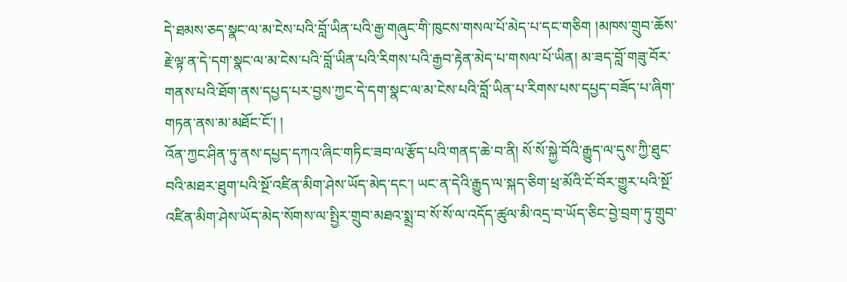དེ་ཐམས་ཅད་སྣང་ལ་མ་ངེས་པའི་བློ་ཡིན་པའི་རྒྱ་གཞུང་གི་ཁུངས་གསལ་པོ་མེད་པ་དང་གཅིག །མཁས་གྲུབ་ཆོས་རྗེ་ལྟ་ན་དེ་དག་སྣང་ལ་མ་ངེས་པའི་བློ་ཡིན་པའི་རིགས་པའི་རྒྱབ་རྟེན་མེད་པ་གསལ་པོ་ཡིན། མ་ཟད་བློ་གཟུ་བོར་གནས་པའི་ཐོག་ནས་དཔྱད་པར་བྱས་ཀྱང་དེ་དག་སྣང་ལ་མ་ངེས་པའི་བློ་ཡིན་པ་རིགས་པས་དཔྱད་བཟོད་པ་ཞིག་གཏན་ནས་མ་མཐོང་ངོ་། །
འོན་ཀྱང་ཤིན་ཏུ་ནས་དཔྱད་དཀའ་ཞིང་གཏིང་ཟབ་ལ་རྩོད་པའི་གནད་ཆེ་བ་ནི། སོ་སོ་སྐྱེ་བོའི་རྒྱུད་ལ་དུས་ཀྱི་ཐུང་བའི་མཐར་ཐུག་པའི་སྔོ་འཛིན་མིག་ཤེས་ཡོད་མེད་དང་། ཡང་ན་དེའི་རྒྱུད་ལ་སྐད་ཅིག་ཕྲ་མོའི་ངོ་བོར་གྱུར་པའི་སྔོ་འཛིན་མིག་ཤེས་ཡོད་མེད་སོགས་ལ་སྤྱིར་གྲུབ་མཐའ་སྨྲ་བ་སོ་སོ་ལ་འདོད་ཚུལ་མི་འདྲ་བ་ཡོད་ཅིང་བྱེ་བྲག་ཏུ་གྲུབ་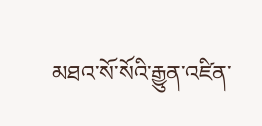མཐའ་སོ་སོའི་རྒྱུན་འཛིན་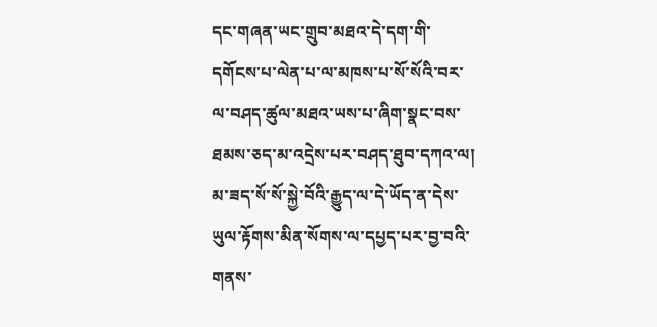དང་གཞན་ཡང་གྲུབ་མཐའ་དེ་དག་གི་དགོངས་པ་ལེན་པ་ལ་མཁས་པ་སོ་སོའི་བར་ལ་བཤད་ཚུལ་མཐའ་ཡས་པ་ཞིག་སྣང་བས་ཐམས་ཅད་མ་འདྲེས་པར་བཤད་ཐུབ་དཀའ་ལ། མ་ཟད་སོ་སོ་སྐྱེ་བོའི་རྒྱུད་ལ་དེ་ཡོད་ན་དེས་ཡུལ་རྟོགས་མིན་སོགས་ལ་དཔྱད་པར་བྱ་བའི་གནས་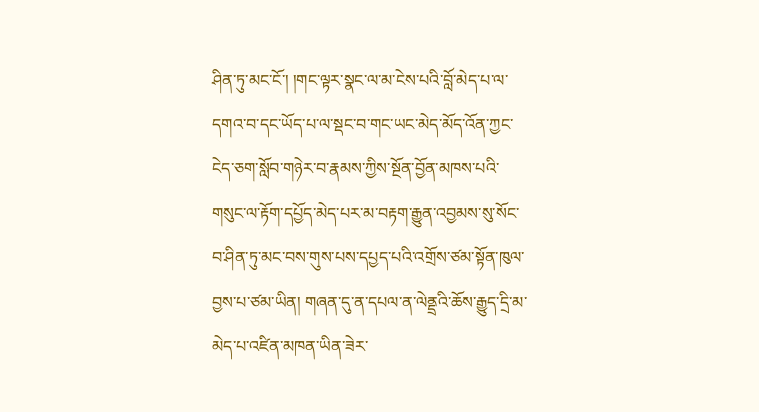ཤིན་ཏུ་མང་ངོ་། །གང་ལྟར་སྣང་ལ་མ་ངེས་པའི་བློ་མེད་པ་ལ་དགའ་བ་དང་ཡོད་པ་ལ་སྡང་བ་གང་ཡང་མེད་མོད་འོན་ཀྱང་ངེད་ཅག་སློབ་གཉེར་བ་རྣམས་ཀྱིས་སྔོན་བྱོན་མཁས་པའི་གསུང་ལ་རྟོག་དཔྱོད་མེད་པར་མ་བརྟག་རྒྱུན་འབྱམས་སུ་སོང་བ་ཤིན་ཏུ་མང་བས་གུས་པས་དཔྱད་པའི་འགྲོས་ཙམ་སྟོན་ཁུལ་བྱས་པ་ཙམ་ཡིན། གཞན་དུ་ན་དཔལ་ན་ལེནྡྲའི་ཆོས་རྒྱུད་དྲི་མ་མེད་པ་འཛིན་མཁན་ཡིན་ཟེར་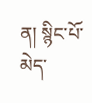ན། སྙིང་པོ་མེད་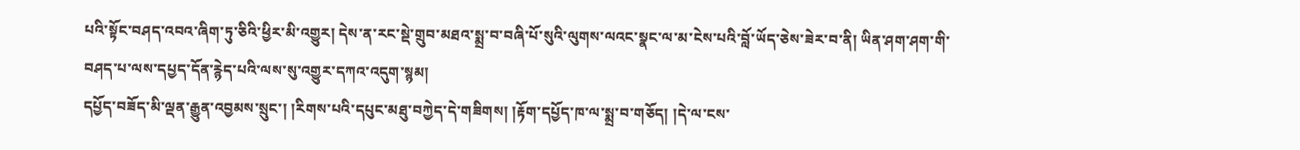པའི་སྟོང་བཤད་འབའ་ཞིག་ཏུ་ཅིའི་ཕྱིར་མི་འགྱུར། དེས་ན་རང་སྡེ་གྲུབ་མཐའ་སྨྲ་བ་བཞི་པོ་སུའི་ལུགས་ལའང་སྣང་ལ་མ་ངེས་པའི་བློ་ཡོད་ཅེས་ཟེར་བ་ནི། ཡིན་ཤག་ཤག་གི་བཤད་པ་ལས་དཔྱད་དོན་རྙེད་པའི་ལས་སུ་འགྱུར་དཀའ་འདུག་སྙམ།
དཔྱོད་བཟོད་མི་ལྡན་རྒྱུན་འབྱམས་སྲུང་། །རིགས་པའི་དཔུང་མཐུ་བཀྱེད་དེ་གཟིགས། །རྟོག་དཔྱོད་ཁ་ལ་སྨྲ་བ་གཅོད། །དེ་ལ་ངས་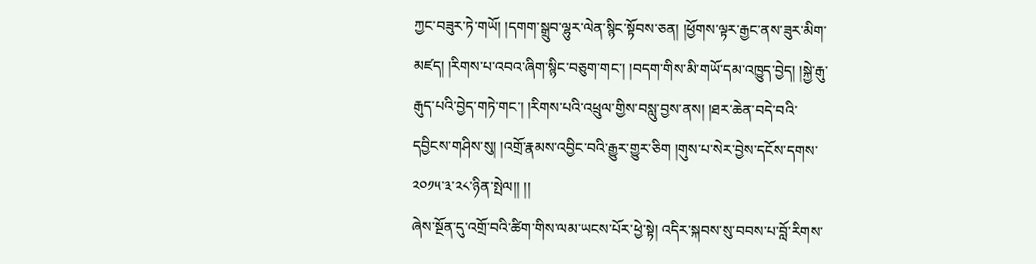ཀྱང་བཟུར་ཏེ་གཡོ། །དགག་སྒྲུབ་ལྷུར་ལེན་སྙིང་སྟོབས་ཅན། །ཕྱོགས་ལྟར་རྒྱང་ནས་ཟུར་མིག་མཛད། །རིགས་པ་འབའ་ཞིག་སྙིང་བཅུག་གང་། །བདག་གིས་མི་གཡོ་དམ་འཁྱུད་བྱེད། །སྐྱེ་རྒུ་རྒུད་པའི་བྱེད་གཏེ་གང་། །རིགས་པའི་འཕྲུལ་གྱིས་བསླུ་བྱས་ནས། །ཐར་ཆེན་བདེ་བའི་དབྱིངས་གཤིས་སུ། །འགྲོ་རྣམས་འབྱིང་བའི་རྒྱུར་གྱུར་ཅིག །གུས་པ་སེར་བྱེས་དངོས་དགས་༢༠༡༥་༣་༢༨་ཉིན་སྤེལ།། །།
ཞེས་སྔོན་དུ་འགྲོ་བའི་ཚིག་གིས་ལམ་ཡངས་པོར་ཕྱེ་སྟེ། འདིར་སྐབས་སུ་བབས་པ་བློ་རིགས་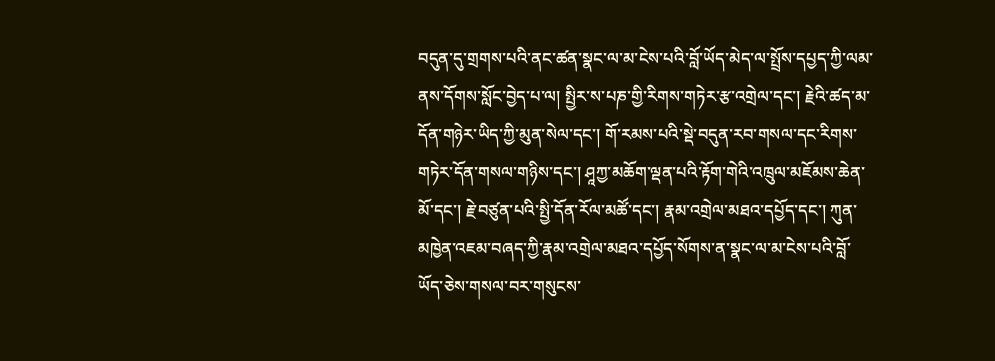བདུན་དུ་གྲགས་པའི་ནང་ཚན་སྣང་ལ་མ་ངེས་པའི་བློ་ཡོད་མེད་ལ་སྤྲོས་དཔྱད་ཀྱི་ལམ་ནས་དོགས་སློང་བྱེད་པ་ལ། སྤྱིར་ས་པཎ་གྱི་རིགས་གཏེར་རྩ་འགྲེལ་དང་། རྗེའི་ཚད་མ་དོན་གཉེར་ཡིད་ཀྱི་མུན་སེལ་དང་། གོ་རམས་པའི་སྡེ་བདུན་རབ་གསལ་དང་རིགས་གཏེར་དོན་གསལ་གཉིས་དང་། ཤཱཀྱ་མཆོག་ལྡན་པའི་རྟོག་གེའི་འཁྲུལ་མཇོམས་ཆེན་མོ་དང་། རྗེ་བཙུན་པའི་སྤྱི་དོན་རོལ་མཚོ་དང་། རྣམ་འགྲེལ་མཐའ་དཔྱོད་དང་། ཀུན་མཁྱེན་འཇམ་བཞད་ཀྱི་རྣམ་འགྲེལ་མཐའ་དཔྱོད་སོགས་ན་སྣང་ལ་མ་ངེས་པའི་བློ་ཡོད་ཅེས་གསལ་བར་གསུངས་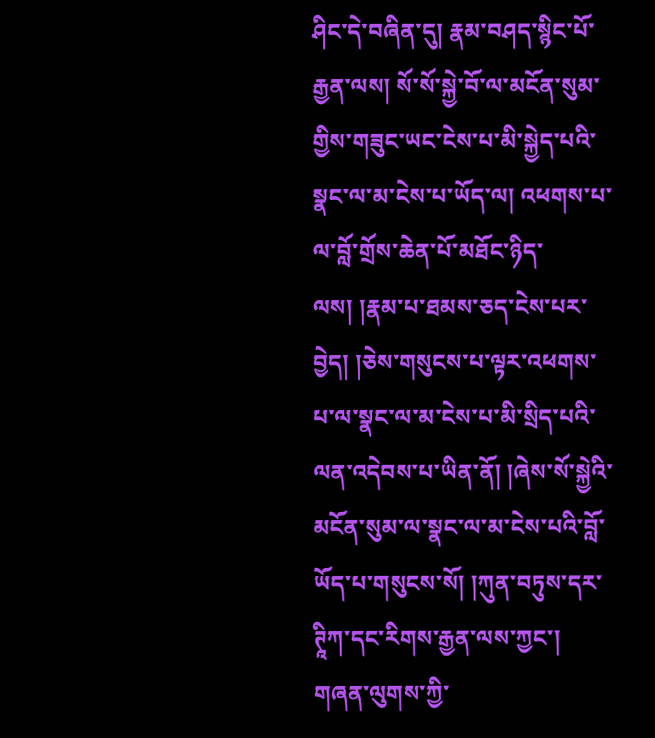ཤིང་དེ་བཞིན་དུ། རྣམ་བཤད་སྙིང་པོ་རྒྱན་ལས། སོ་སོ་སྐྱེ་བོ་ལ་མངོན་སུམ་གྱིས་གཟུང་ཡང་ངེས་པ་མི་སྐྱེད་པའི་སྣང་ལ་མ་ངེས་པ་ཡོད་ལ། འཕགས་པ་ལ་བློ་གྲོས་ཆེན་པོ་མཐོང་ཉིད་ལས། །རྣམ་པ་ཐམས་ཅད་ངེས་པར་བྱེད། །ཅེས་གསུངས་པ་ལྟར་འཕགས་པ་ལ་སྣང་ལ་མ་ངེས་པ་མི་སྲིད་པའི་ལན་འདེབས་པ་ཡིན་ནོ། །ཞེས་སོ་སྐྱེའི་མངོན་སུམ་ལ་སྣང་ལ་མ་ངེས་པའི་བློ་ཡོད་པ་གསུངས་སོ། །ཀུན་བཏུས་དར་ཊཱིཀ་དང་རིགས་རྒྱན་ལས་ཀྱང་། གཞན་ལུགས་ཀྱི་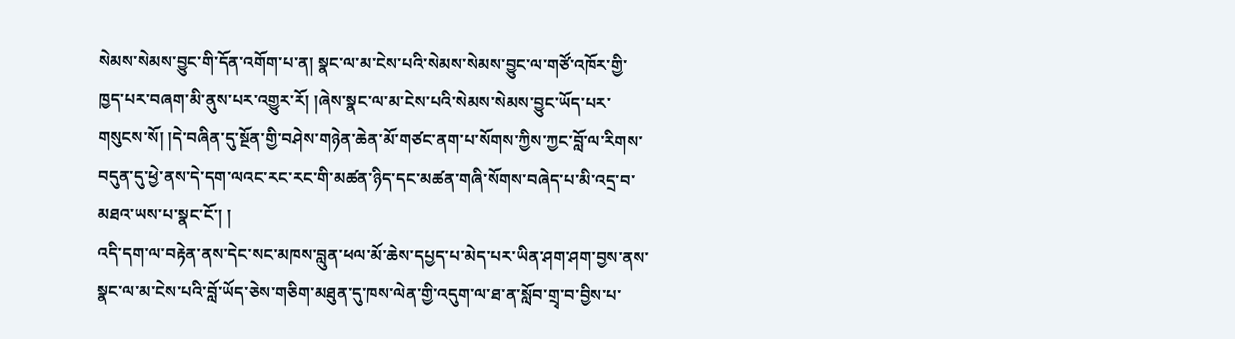སེམས་སེམས་བྱུང་གི་དོན་འགོག་པ་ན། སྣང་ལ་མ་ངེས་པའི་སེམས་སེམས་བྱུང་ལ་གཙོ་འཁོར་གྱི་ཁྱད་པར་བཞག་མི་ནུས་པར་འགྱུར་རོ། །ཞེས་སྣང་ལ་མ་ངེས་པའི་སེམས་སེམས་བྱུང་ཡོད་པར་གསུངས་སོ། །དེ་བཞིན་དུ་སྔོན་གྱི་བཤེས་གཉེན་ཆེན་མོ་གཙང་ནག་པ་སོགས་ཀྱིས་ཀྱང་བློ་ལ་རིགས་བདུན་དུ་ཕྱེ་ནས་དེ་དག་ལའང་རང་རང་གི་མཚན་ཉིད་དང་མཚན་གཞི་སོགས་བཞེད་པ་མི་འདྲ་བ་མཐའ་ཡས་པ་སྣང་ངོ་། །
འདི་དག་ལ་བརྟེན་ནས་དེང་སང་མཁས་བླུན་ཕལ་མོ་ཆེས་དཔྱད་པ་མེད་པར་ཡིན་ཤག་ཤག་བྱས་ནས་སྣང་ལ་མ་ངེས་པའི་བློ་ཡོད་ཅེས་གཅིག་མཐུན་དུ་ཁས་ལེན་གྱི་འདུག་ལ་ཐ་ན་སློབ་གྲྭ་བ་བྱིས་པ་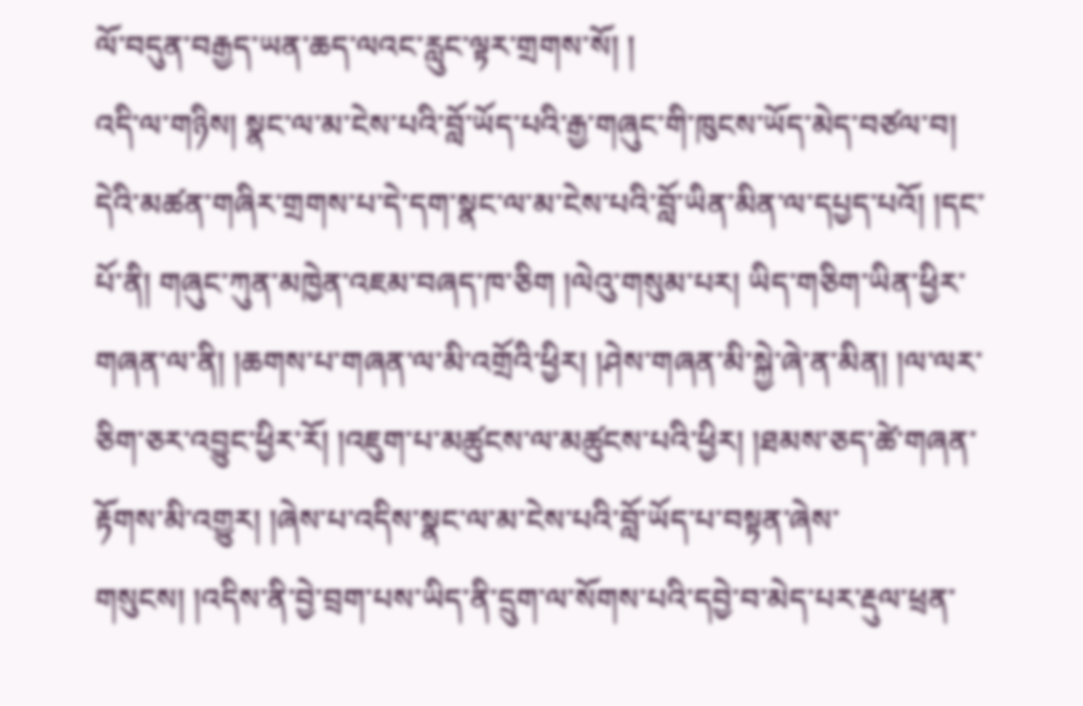ལོ་བདུན་བརྒྱད་ཡན་ཆད་ལའང་རླུང་ལྟར་གྲགས་སོ། །
འདི་ལ་གཉིས། སྣང་ལ་མ་ངེས་པའི་བློ་ཡོད་པའི་རྒྱ་གཞུང་གི་ཁུངས་ཡོད་མེད་བཙལ་བ། དེའི་མཚན་གཞིར་གྲགས་པ་དེ་དག་སྣང་ལ་མ་ངེས་པའི་བློ་ཡིན་མིན་ལ་དཔྱད་པའོ། །དང་པོ་ནི། གཞུང་ཀུན་མཁྱེན་འཇམ་བཞད་ཁ་ཅིག །ལེའུ་གསུམ་པར། ཡིད་གཅིག་ཡིན་ཕྱིར་གཞན་ལ་ནི། །ཆགས་པ་གཞན་ལ་མི་འགྲོའི་ཕྱིར། །ཤེས་གཞན་མི་སྐྱེ་ཞེ་ན་མིན། །ལ་ལར་ཅིག་ཅར་འབྱུང་ཕྱིར་རོ། །འཇུག་པ་མཚུངས་ལ་མཚུངས་པའི་ཕྱིར། །ཐམས་ཅད་ཚེ་གཞན་རྟོགས་མི་འགྱུར། །ཞེས་པ་འདིས་སྣང་ལ་མ་ངེས་པའི་བློ་ཡོད་པ་བསྟན་ཞེས་གསུངས། །འདིས་ནི་བྱེ་བྲག་པས་ཡིད་ནི་དྲུག་ལ་སོགས་པའི་དབྱེ་བ་མེད་པར་རྡུལ་ཕྲན་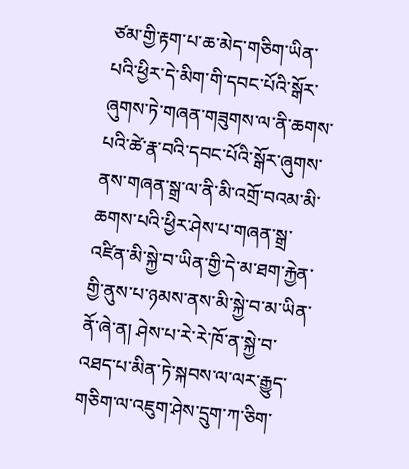ཙམ་གྱི་རྟག་པ་ཆ་མེད་གཅིག་ཡིན་པའི་ཕྱིར་དེ་མིག་གི་དབང་པོའི་སྒོར་ཞུགས་ཏེ་གཞན་གཟུགས་ལ་ནི་ཆགས་པའི་ཚེ་རྣ་བའི་དབང་པོའི་སྒོར་ཞུགས་ནས་གཞན་སྒྲ་ལ་ནི་མི་འགྲོ་བའམ་མི་ཆགས་པའི་ཕྱིར་ཤེས་པ་གཞན་སྒྲ་འཛིན་མི་སྐྱེ་བ་ཡིན་གྱི་དེ་མ་ཐག་རྐྱེན་གྱི་ནུས་པ་ཉམས་ནས་མི་སྐྱེ་བ་མ་ཡིན་ནོ་ཞེ་ན། ཤེས་པ་རེ་རེ་ཁོ་ན་སྐྱེ་བ་འཐད་པ་མིན་ཏེ་སྐབས་ལ་ལར་རྒྱུད་གཅིག་ལ་འཇུག་ཤེས་དྲུག་ཀ་ཅིག་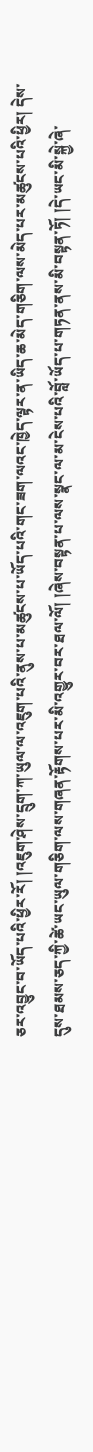ཅར་འབྱུང་བ་ཡོད་པའི་ཕྱིར་རོ། །འཇུག་ཤེས་དྲུག་ཀ་ཡུལ་ལ་འཇུག་པའི་ནུས་པ་མཚུངས་པ་ཡོད་པའི་གང་ཟག་ལའང་ཁྱེད་ལྟར་ན་ཡིད་ཆ་མེད་གཅིག་ལས་མེད་པར་མཚུངས་པའི་ཕྱིར། དེས་དུས་ཐམས་ཅད་ཀྱི་ཚེ་ཡང་ཡུལ་གཅིག་ལས་གཞན་རྟོགས་པར་མི་འགྱུར་བར་ཐལ་ལོ། །ཞེས་བསྟན་པ་ལས་སྣང་ལ་མ་ངེས་པའི་བློ་ཡོད་པ་གཏན་ནས་མི་བསྟན་ཏོ། །དེ་ཡང་མི་སྐྱེ་ཞེ་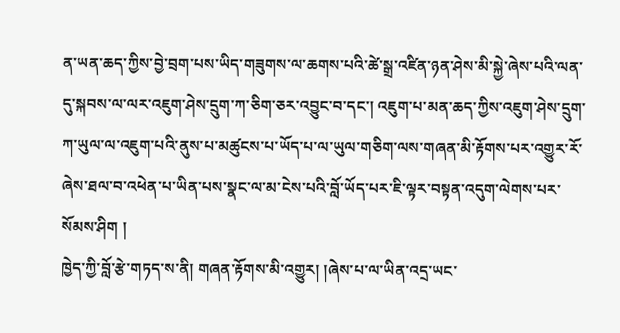ན་ཡན་ཆད་ཀྱིས་བྱེ་བྲག་པས་ཡིད་གཟུགས་ལ་ཆགས་པའི་ཚེ་སྒྲ་འཛིན་ཉན་ཤེས་མི་སྐྱེ་ཞེས་པའི་ལན་དུ་སྐབས་ལ་ལར་འཇུག་ཤེས་དྲུག་ཀ་ཅིག་ཅར་འབྱུང་བ་དང་། འཇུག་པ་མན་ཆད་ཀྱིས་འཇུག་ཤེས་དྲུག་ཀ་ཡུལ་ལ་འཇུག་པའི་ནུས་པ་མཚུངས་པ་ཡོད་པ་ལ་ཡུལ་གཅིག་ལས་གཞན་མི་རྟོགས་པར་འགྱུར་རོ་ཞེས་ཐལ་བ་འཕེན་པ་ཡིན་པས་སྣང་ལ་མ་ངེས་པའི་བློ་ཡོད་པར་ཇི་ལྟར་བསྟན་འདུག་ལེགས་པར་སོམས་ཤིག །
ཁྱེད་ཀྱི་བློ་རྩེ་གཏད་ས་ནི། གཞན་རྟོགས་མི་འགྱུར། །ཞེས་པ་ལ་ཡིན་འདྲ་ཡང་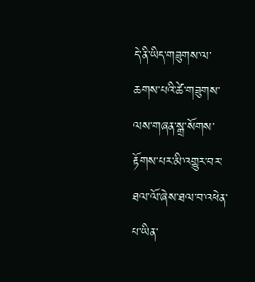དེ་ནི་ཡིད་གཟུགས་ལ་ཆགས་པའི་ཚེ་གཟུགས་ལས་གཞན་སྒྲ་སོགས་རྟོགས་པར་མི་འགྱུར་བར་ཐལ་ལོ་ཞེས་ཐལ་བ་འཕེན་པ་ཡིན་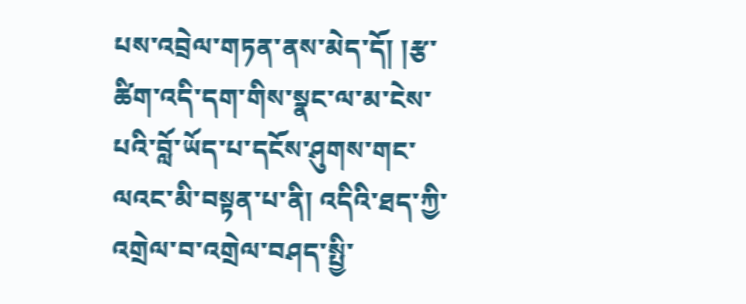པས་འབྲེལ་གཏན་ནས་མེད་དོ། །རྩ་ཚིག་འདི་དག་གིས་སྣང་ལ་མ་ངེས་པའི་བློ་ཡོད་པ་དངོས་ཤུགས་གང་ལའང་མི་བསྟན་པ་ནི། འདིའི་ཐད་ཀྱི་འགྲེལ་བ་འགྲེལ་བཤད་སྤྱི་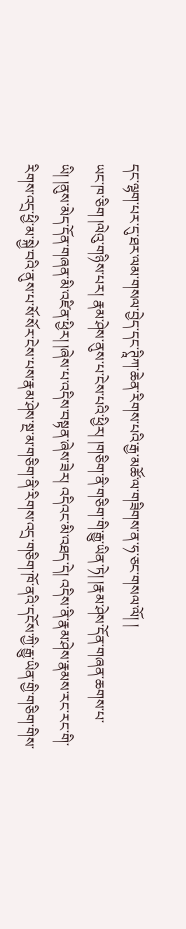དང་ལྷག་པར་དུ་ཐར་ལམ་གསལ་བྱེད་དང་ཊཱིཀ་ཆེན་རིགས་པའི་རྒྱ་མཚོ་ལ་གཟིགས་ན་ཧ་ཅང་གསལ་ལོ། །
ཡང་ཁ་ཅིག །ལེའུ་གཉིས་པར། རྣམ་ཤེས་ནུས་པ་ངེས་པའི་ཕྱིར། །གཅིག་ནི་གཅིག་གི་རྒྱུ་ཡིན་ཏེ། །རྣམ་ཤེས་དོན་གཞན་ཆགས་པ་ཡི། །ནུས་མེད་དོན་གཞན་མི་འཛིན་ཕྱིར། །ཞེས་པ་འདིས་བསྟན་ཞེས་ཟེར། འདིའང་མི་འཐད་དེ། འདིས་ནི་རྣམ་ཤེས་རྣམས་རང་རང་གི་རིགས་འདྲ་ཕྱི་མ་སྐྱེ་བའི་ནུས་པ་སོ་སོར་ངེས་པས་རྣམ་ཤེས་སྔ་མ་གཅིག་ནི་རིགས་འདྲ་གཅིག་ཁོ་ནའི་དངོས་ཀྱི་རྒྱུ་ཡིན་གྱི་གཅིག་གིས་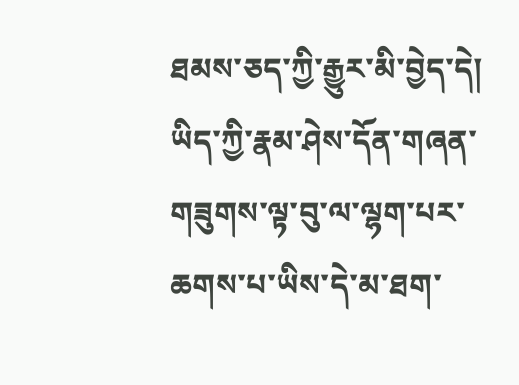ཐམས་ཅད་ཀྱི་རྒྱུར་མི་བྱེད་དེ། ཡིད་ཀྱི་རྣམ་ཤེས་དོན་གཞན་གཟུགས་ལྟ་བུ་ལ་ལྷག་པར་ཆགས་པ་ཡིས་དེ་མ་ཐག་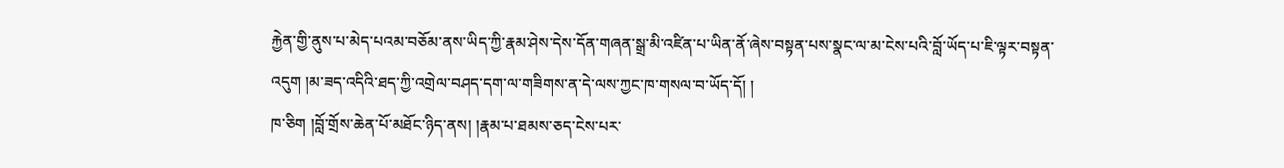རྐྱེན་གྱི་ནུས་པ་མེད་པའམ་བཅོམ་ནས་ཡིད་ཀྱི་རྣམ་ཤེས་དེས་དོན་གཞན་སྒྲ་མི་འཛིན་པ་ཡིན་ནོ་ཞེས་བསྟན་པས་སྣང་ལ་མ་ངེས་པའི་བློ་ཡོད་པ་ཇི་ལྟར་བསྟན་འདུག །མ་ཟད་འདིའི་ཐད་ཀྱི་འགྲེལ་བཤད་དག་ལ་གཟིགས་ན་དེ་ལས་ཀྱང་ཁ་གསལ་བ་ཡོད་དོ། །
ཁ་ཅིག །བློ་གྲོས་ཆེན་པོ་མཐོང་ཉིད་ནས། །རྣམ་པ་ཐམས་ཅད་ངེས་པར་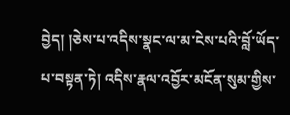བྱེད། །ཅེས་པ་འདིས་སྣང་ལ་མ་ངེས་པའི་བློ་ཡོད་པ་བསྟན་ཏེ། འདིས་རྣལ་འབྱོར་མངོན་སུམ་གྱིས་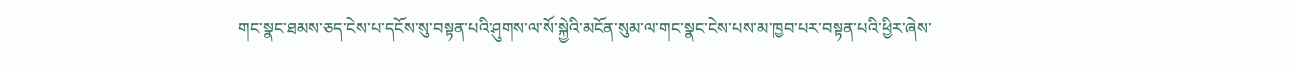གང་སྣང་ཐམས་ཅད་ངེས་པ་དངོས་སུ་བསྟན་པའི་ཤུགས་ལ་སོ་སྐྱེའི་མངོན་སུམ་ལ་གང་སྣང་ངེས་པས་མ་ཁྱབ་པར་བསྟན་པའི་ཕྱིར་ཞེས་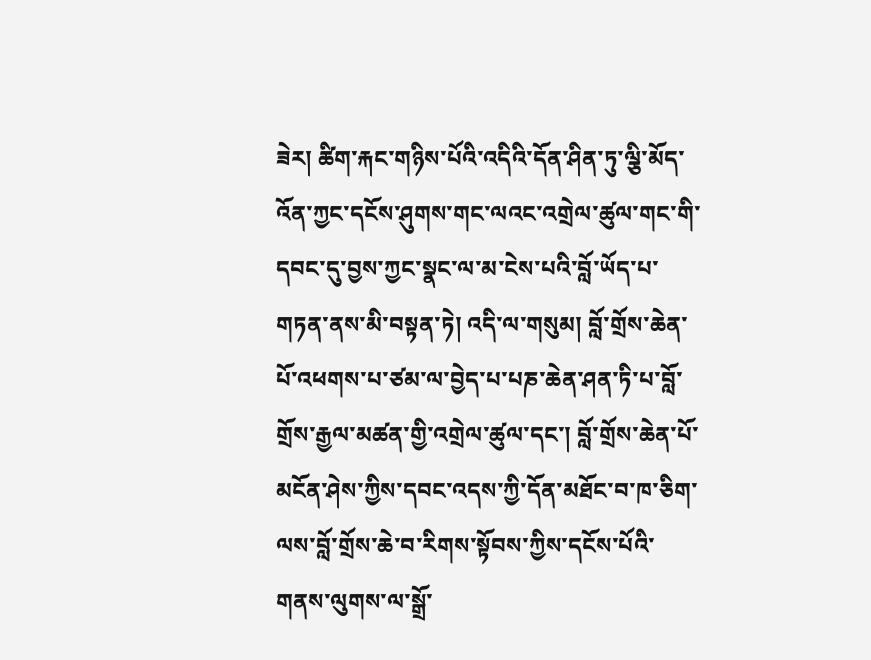ཟེར། ཚིག་རྐང་གཉིས་པོའི་འདིའི་དོན་ཤིན་ཏུ་ལྕི་མོད་འོན་ཀྱང་དངོས་ཤུགས་གང་ལའང་འགྲེལ་ཚུལ་གང་གི་དབང་དུ་བྱས་ཀྱང་སྣང་ལ་མ་ངེས་པའི་བློ་ཡོད་པ་གཏན་ནས་མི་བསྟན་ཏེ། འདི་ལ་གསུམ། བློ་གྲོས་ཆེན་པོ་འཕགས་པ་ཙམ་ལ་བྱེད་པ་པཎ་ཆེན་ཤན་ཏི་པ་བློ་གྲོས་རྒྱལ་མཚན་གྱི་འགྲེལ་ཚུལ་དང་། བློ་གྲོས་ཆེན་པོ་མངོན་ཤེས་ཀྱིས་དབང་འདས་ཀྱི་དོན་མཐོང་བ་ཁ་ཅིག་ལས་བློ་གྲོས་ཆེ་བ་རིགས་སྟོབས་ཀྱིས་དངོས་པོའི་གནས་ལུགས་ལ་སྒྲོ་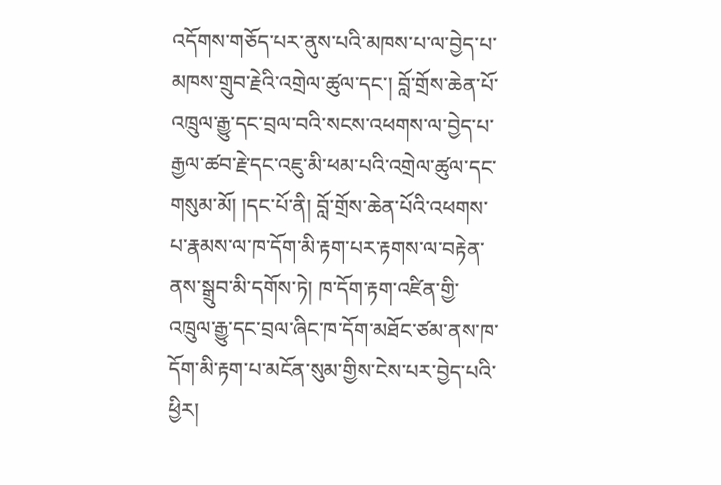འདོགས་གཅོད་པར་ནུས་པའི་མཁས་པ་ལ་བྱེད་པ་མཁས་གྲུབ་རྗེའི་འགྲེལ་ཚུལ་དང་། བློ་གྲོས་ཆེན་པོ་འཁྲུལ་རྒྱུ་དང་བྲལ་བའི་སངས་འཕགས་ལ་བྱེད་པ་རྒྱལ་ཚབ་རྗེ་དང་འཇུ་མི་ཕམ་པའི་འགྲེལ་ཚུལ་དང་གསུམ་མོ། །དང་པོ་ནི། བློ་གྲོས་ཆེན་པོའི་འཕགས་པ་རྣམས་ལ་ཁ་དོག་མི་རྟག་པར་རྟགས་ལ་བརྟེན་ནས་སྒྲུབ་མི་དགོས་ཏེ། ཁ་དོག་རྟག་འཛིན་གྱི་འཁྲུལ་རྒྱུ་དང་བྲལ་ཞིང་ཁ་དོག་མཐོང་ཙམ་ནས་ཁ་དོག་མི་རྟག་པ་མངོན་སུམ་གྱིས་ངེས་པར་བྱེད་པའི་ཕྱིར།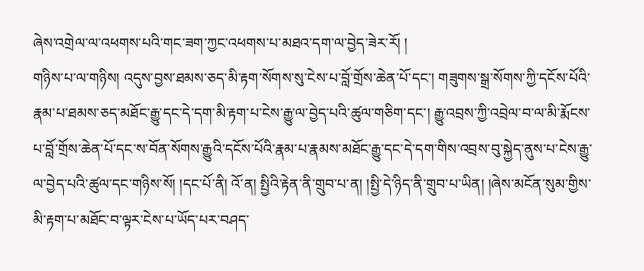ཞེས་འགྲེལ་ལ་འཕགས་པའི་གང་ཟག་ཀྱང་འཕགས་པ་མཐའ་དག་ལ་བྱེད་ཟེར་རོ། །
གཉིས་པ་ལ་གཉིས། འདུས་བྱས་ཐམས་ཅད་མི་རྟག་སོགས་སུ་ངེས་པ་བློ་གྲོས་ཆེན་པོ་དང་། གཟུགས་སྒྲ་སོགས་ཀྱི་དངོས་པོའི་རྣམ་པ་ཐམས་ཅད་མཐོང་རྒྱུ་དང་དེ་དག་མི་རྟག་པ་ངེས་རྒྱུ་ལ་བྱེད་པའི་ཚུལ་གཅིག་དང་། རྒྱུ་འབྲས་ཀྱི་འབྲེལ་བ་ལ་མི་རྨོངས་པ་བློ་གྲོས་ཆེན་པོ་དང་ས་བོན་སོགས་རྒྱུའི་དངོས་པོའི་རྣམ་པ་རྣམས་མཐོང་རྒྱུ་དང་དེ་དག་གིས་འབྲས་བུ་སྐྱེད་ནུས་པ་ངེས་རྒྱུ་ལ་བྱེད་པའི་ཚུལ་དང་གཉིས་སོ། །དང་པོ་ནི། འོ་ན། སྤྱིའི་རྟེན་ནི་གྲུབ་པ་ན། །སྤྱི་དེ་ཉིད་ནི་གྲུབ་པ་ཡིན། །ཞེས་མངོན་སུམ་གྱིས་མི་རྟག་པ་མཐོང་བ་ལྟར་ངེས་པ་ཡོད་པར་བཤད་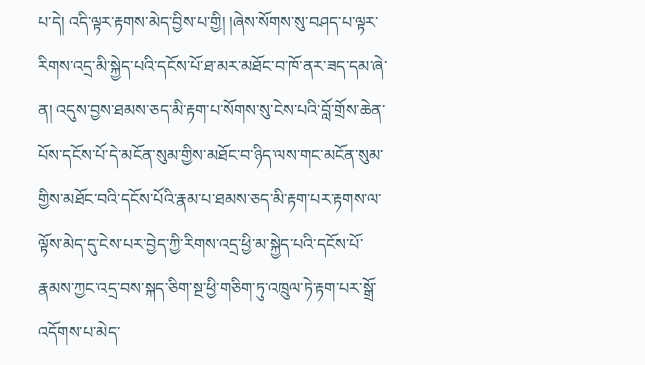པ་དེ། འདི་ལྟར་རྟགས་མེད་བྱིས་པ་གྱི། །ཞེས་སོགས་སུ་བཤད་པ་ལྟར་རིགས་འདྲ་མི་སྐྱེད་པའི་དངོས་པོ་ཐ་མར་མཐོང་བ་ཁོ་ནར་ཟད་དམ་ཞེ་ན། འདུས་བྱས་ཐམས་ཅད་མི་རྟག་པ་སོགས་སུ་ངེས་པའི་བློ་གྲོས་ཆེན་པོས་དངོས་པོ་དེ་མངོན་སུམ་གྱིས་མཐོང་བ་ཉིད་ལས་གང་མངོན་སུམ་གྱིས་མཐོང་བའི་དངོས་པོའི་རྣམ་པ་ཐམས་ཅད་མི་རྟག་པར་རྟགས་ལ་ལྟོས་མེད་དུ་ངེས་པར་བྱེད་ཀྱི་རིགས་འདྲ་ཕྱི་མ་སྐྱེད་པའི་དངོས་པོ་རྣམས་ཀྱང་འདྲ་བས་སྐད་ཅིག་སྔ་ཕྱི་གཅིག་ཏུ་འཁྲུལ་ཏེ་རྟག་པར་སྒྲོ་འདོགས་པ་མེད་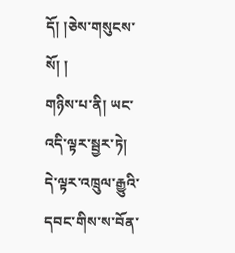དོ། །ཅེས་གསུངས་སོ། །
གཉིས་པ་ནི། ཡང་འདི་ལྟར་སྦྱར་ཏེ། དེ་ལྟར་འཁྲུལ་རྒྱུའི་དབང་གིས་ས་བོན་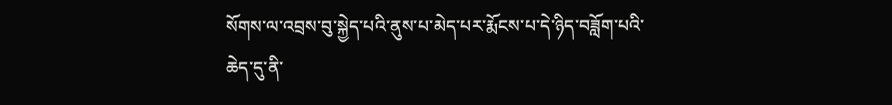སོགས་ལ་འབྲས་བུ་སྐྱེད་པའི་ནུས་པ་མེད་པར་རྨོངས་པ་དེ་ཉིད་བཟློག་པའི་ཆེད་དུ་ནི་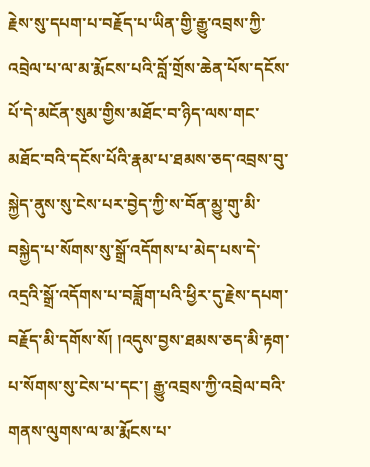རྗེས་སུ་དཔག་པ་བརྗོད་པ་ཡིན་གྱི་རྒྱུ་འབྲས་ཀྱི་འབྲེལ་པ་ལ་མ་རྨོངས་པའི་བློ་གྲོས་ཆེན་པོས་དངོས་པོ་དེ་མངོན་སུམ་གྱིས་མཐོང་བ་ཉིད་ལས་གང་མཐོང་བའི་དངོས་པོའི་རྣམ་པ་ཐམས་ཅད་འབྲས་བུ་སྐྱེད་ནུས་སུ་ངེས་པར་བྱེད་ཀྱི་ས་བོན་མྱུ་གུ་མི་བསྐྱེད་པ་སོགས་སུ་སྒྲོ་འདོགས་པ་མེད་པས་དེ་འདྲའི་སྒྲོ་འདོགས་པ་བཟློག་པའི་ཕྱིར་དུ་རྗེས་དཔག་བརྗོད་མི་དགོས་སོ། །འདུས་བྱས་ཐམས་ཅད་མི་རྟག་པ་སོགས་སུ་ངེས་པ་དང་། རྒྱུ་འབྲས་ཀྱི་འབྲེལ་བའི་གནས་ལུགས་ལ་མ་རྨོངས་པ་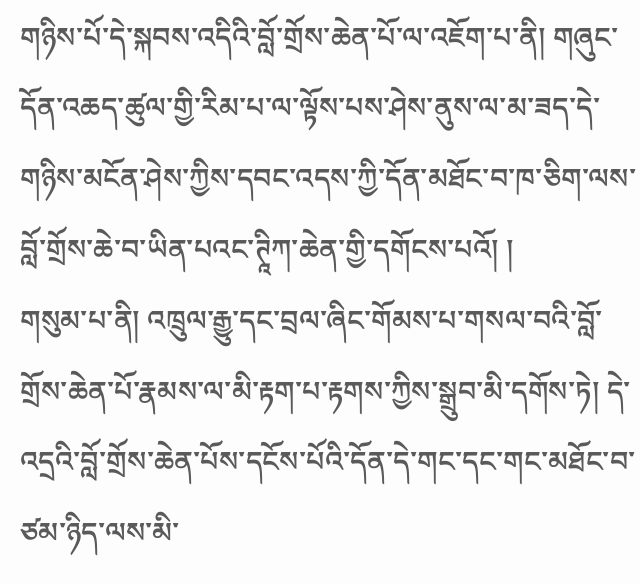གཉིས་པོ་དེ་སྐབས་འདིའི་བློ་གྲོས་ཆེན་པོ་ལ་འཇོག་པ་ནི། གཞུང་དོན་འཆད་ཚུལ་གྱི་རིམ་པ་ལ་ལྟོས་པས་ཤེས་ནུས་ལ་མ་ཟད་དེ་གཉིས་མངོན་ཤེས་ཀྱིས་དབང་འདས་ཀྱི་དོན་མཐོང་བ་ཁ་ཅིག་ལས་བློ་གྲོས་ཆེ་བ་ཡིན་པའང་ཊཱིཀ་ཆེན་གྱི་དགོངས་པའོ། །
གསུམ་པ་ནི། འཁྲུལ་རྒྱུ་དང་བྲལ་ཞིང་གོམས་པ་གསལ་བའི་བློ་གྲོས་ཆེན་པོ་རྣམས་ལ་མི་རྟག་པ་རྟགས་ཀྱིས་སྒྲུབ་མི་དགོས་ཏེ། དེ་འདྲའི་བློ་གྲོས་ཆེན་པོས་དངོས་པོའི་དོན་དེ་གང་དང་གང་མཐོང་བ་ཙམ་ཉིད་ལས་མི་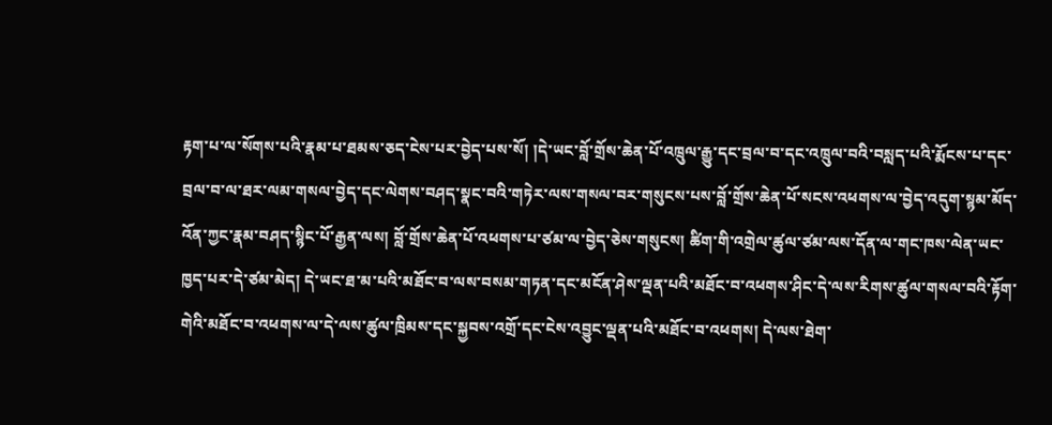རྟག་པ་ལ་སོགས་པའི་རྣམ་པ་ཐམས་ཅད་ངེས་པར་བྱེད་པས་སོ། །དེ་ཡང་བློ་གྲོས་ཆེན་པོ་འཁྲུལ་རྒྱུ་དང་བྲལ་བ་དང་འཁྲུལ་བའི་བསླད་པའི་རྨོངས་པ་དང་བྲལ་བ་ལ་ཐར་ལམ་གསལ་བྱེད་དང་ལེགས་བཤད་སྣང་བའི་གཏེར་ལས་གསལ་བར་གསུངས་པས་བློ་གྲོས་ཆེན་པོ་སངས་འཕགས་ལ་བྱེད་འདུག་སྙམ་མོད་འོན་ཀྱང་རྣམ་བཤད་སྙིང་པོ་རྒྱན་ལས། བློ་གྲོས་ཆེན་པོ་འཕགས་པ་ཙམ་ལ་བྱེད་ཅེས་གསུངས། ཚིག་གི་འགྲེལ་ཚུལ་ཙམ་ལས་དོན་ལ་གང་ཁས་ལེན་ཡང་ཁྱད་པར་དེ་ཙམ་མེད། དེ་ཡང་ཐ་མ་པའི་མཐོང་བ་ལས་བསམ་གཏན་དང་མངོན་ཤེས་ལྡན་པའི་མཐོང་བ་འཕགས་ཤིང་དེ་ལས་རིགས་ཚུལ་གསལ་བའི་རྟོག་གེའི་མཐོང་བ་འཕགས་ལ་དེ་ལས་ཚུལ་ཁྲིམས་དང་སྐྱབས་འགྲོ་དང་ངེས་འབྱུང་ལྡན་པའི་མཐོང་བ་འཕགས། དེ་ལས་ཐེག་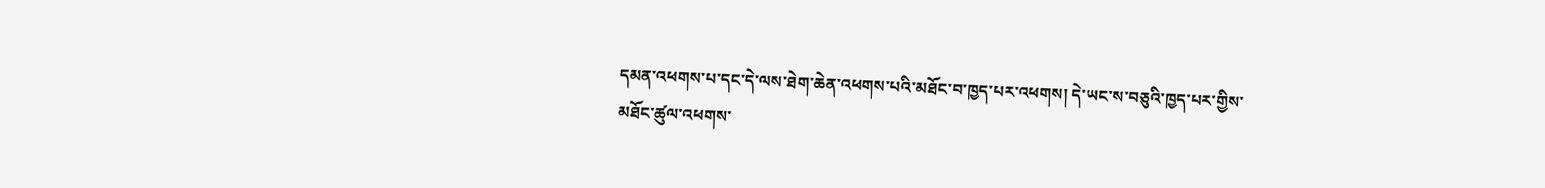དམན་འཕགས་པ་དང་དེ་ལས་ཐེག་ཆེན་འཕགས་པའི་མཐོང་བ་ཁྱད་པར་འཕགས། དེ་ཡང་ས་བཅུའི་ཁྱད་པར་གྱིས་མཐོང་ཚུལ་འཕགས་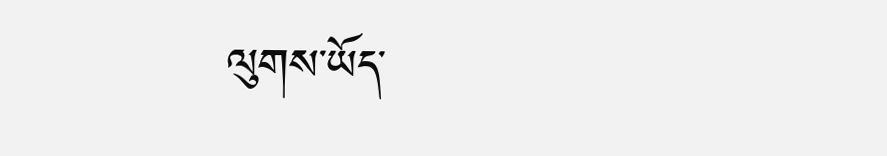ལུགས་ཡོད་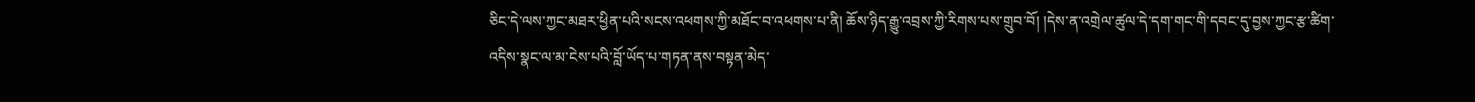ཅིང་དེ་ལས་ཀྱང་མཐར་ཕྱིན་པའི་སངས་འཕགས་ཀྱི་མཐོང་བ་འཕགས་པ་ནི། ཆོས་ཉིད་རྒྱུ་འབྲས་ཀྱི་རིགས་པས་གྲུབ་བོ། །དེས་ན་འགྲེལ་ཚུལ་དེ་དག་གང་གི་དབང་དུ་བྱས་ཀྱང་རྩ་ཚིག་འདིས་སྣང་ལ་མ་ངེས་པའི་བློ་ཡོད་པ་གཏན་ནས་བསྟན་མེད་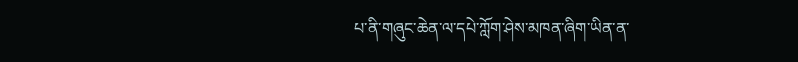པ་ནི་གཞུང་ཆེན་ལ་དཔེ་ཀློག་ཤེས་མཁན་ཞིག་ཡིན་ན་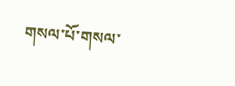གསལ་པོ་གསལ་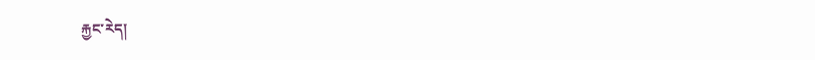རྐྱང་རེད།